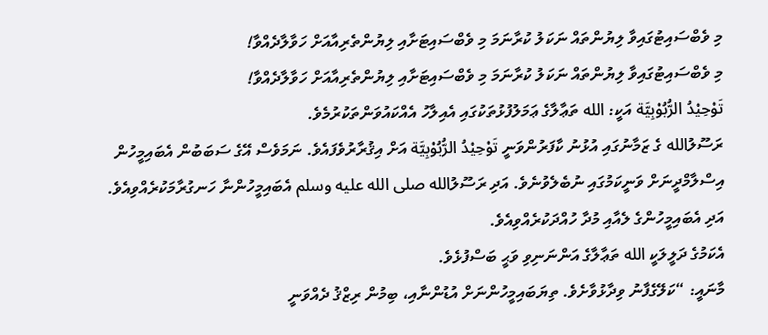މި ވެބްސައިޓުގައިވާ ލިޔުންތައް ނަކަލު ކުރާނަމަ މި ވެބްސައިޓަށާއި ލިޔުންތެރިއާއަށް ހަވާލާދެއްވާ!
މި ވެބްސައިޓުގައިވާ ލިޔުންތައް ނަކަލު ކުރާނަމަ މި ވެބްސައިޓަށާއި ލިޔުންތެރިއާއަށް ހަވާލާދެއްވާ!
تَوْحِيْدُ الرُّبُوْبِيَّة އަކީ: الله ތަޢާލާގެ ޢަމަލުފުޅުތަކުގައި އެއިލާހު އެއްކައުވަންތަކުރުމެވެ.
ރަސޫލުالله ގެ ޒަމާނުގައި އުޅުނު ކާފަރުންވަނީ تَوْحِيْدُ الرُّبُوْبِيَّة އަށް އިޤުރާރުވެފައެވެ. ނަމަވެސް އޭގެ ސަބަބުން އެބައިމީހުން އިސްލާމްދީނަށް ވަނީކަމުގައި ނުބެލެވުނެވެ. އަދި ރަސޫލުالله صلى الله عليه وسلم އެބައިމީހުންނާ ހަނގުރާމަކުރެއްވިއެވެ. އަދި އެބައިމީހުންގެ ލެއާއި މުދާ ހުއްދަކުރެއްވިއެވެ.
އެކަމުގެ ދަލީލަކީ الله ތަޢާލާގެ އަންނަނިވި ވަޙީ ބަސްފުޅެވެ.
މާނައީ: “ކަލޭގެފާނު ވިދާޅުވާށެވެ. ތިޔަބައިމީހުންނަށް އުޑުންނާއި، ބިމުން ރިޒްޤު ދެއްވަނީ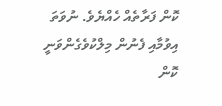ކޮން ފަރާތެއް ހެއްޔެވެ. ނުވަތަ އިވުމާއި ފެނުން މިލްކުވެގެންވަނީ ކޮން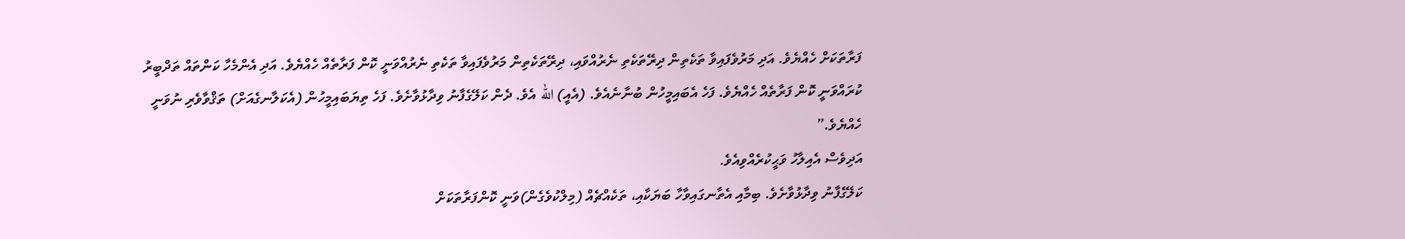ފަރާތަކަށް ހެއްޔެވެ. އަދި މަރުވެފައިވާ ތަކެތިން ދިރޭތަކެތި ނެރުއްވައި، ދިރޭތަކެތިން މަރުވެފައިވާ ތަކެތި ނެރުއްވަނީ ކޮން ފަރާތެއް ހެއްޔެވެ. އަދި އެންމެހާ ކަންތައް ތަދްބީރު ކުރައްވަނީ ކޮން ފަރާތެއް ހެއްޔެވެ. ފަހެ އެބައިމީހުން ބުނާނެއެވެ. (އެއީ) الله އެވެ. ދެން ކަލޭގެފާނު ވިދާޅުވާށެވެ. ފަހެ ތިޔަބައިމީހުން (އެކަލާނގެއަށް) ތަޤްވާވެރި ނުވަނީ ހެއްޔެވެ.”
އަދިވެސް އެއިލާހު ވަޙީކުރެއްވިއެވެ.
ކަލޭގެފާނު ވިދާޅުވާށެވެ. ބިމާއި އެތާނގައިވާހާ ބަޔަކާއި، ތަކެއްޗެއް (މިލްކުވެގެން)ވަނީ ކޮންފަރާތަކަށް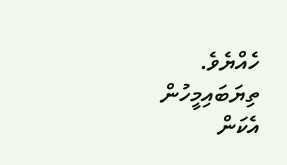ހެއްޔެވެ. ތިޔަބައިމީހުން އެކަން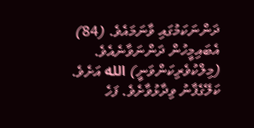ދަންނަކަމުގައި ވާނަމައެވެ. (84) އެބައިމީހުން ދަންނަވާނެއެވެ. (މިލްކުވެރިކަންވަނީ) الله އަށެވެ. ކަލޭގެފާނު ވިދާޅުވާށެވެ. ފަހެ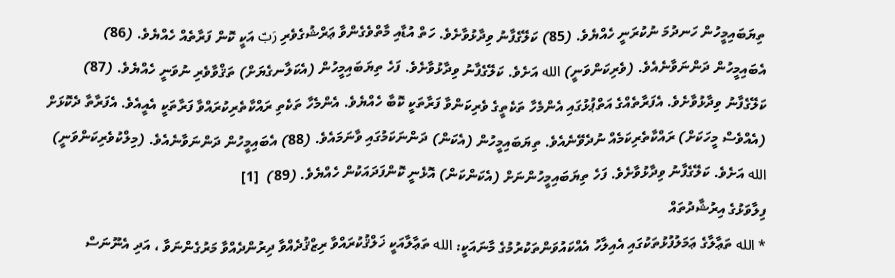ތިޔަބައިމީހުން ހަނދުމަ ނުކުރަނީ ހެއްޔެވެ. (85) ކަލޭގެފާނު ވިދާޅުވާށެވެ. ހަތް އުޑާއި މާތްވެގެންވާ ޢަރްޝުގެވެރި رَبّ އަކީ ކޮން ފަރާތެއް ހެއްޔެވެ. (86)  އެބައިމީހުން ދަންނަވާނެއެވެ. (ވެރިކަންވަނީ) الله އަށެވެ. ކަލޭގެފާނު ވިދާޅުވާށެވެ. ފަހެ ތިޔަބައިމީހުން (އެކަލާނގެޔަށް) ތަޤްވާވެރި ނުވަނީ ހެއްޔެވެ. (87) ކަލޭގެފާނު ވިދާޅުވާށެވެ. އެފަރާތެއްގެ އަތްޕުޅުގައި އެންމެހާ ތަކެތީގެ ވެރިކަންވާ ފަރާތަކީ ކޮބާ ހެއްޔެވެ. އެންމެހާ ތަކެތި ރައްކާތެރިކުރައްވާ ފަރާތަކީ އެއީއެވެ. އެފަރާތާ ދެކޮޅަށް (އެއްވެސް މީހަކަށް) ރައްކާތެރިކަމެއް ނުދެވޭނެއެވެ. ތިޔަބައިމީހުން (އެކަން) ދަންނަކަމުގައި ވާނަމައެވެ. (88) އެބައިމީހުން ދަންނަވާނެއެވެ. (މިލްކުވެރިކަންވަނީ) الله އަށެވެ. ކަލޭގެފާނު ވިދާޅުވާށެވެ. ފަހެ ތިޔަބައިމީހުންނަށް (އެކަންކަން) އޮޅެނީ ކޮންފަދައަކުން ހެއްޔެވެ. (89)  [1]
ފިލާވަޅުގެ އިރުޝާދުތައް
* الله ތަޢާލާގެ ޢަމަލުފުޅުތަކުގައި އެއިލާހު އެއްކައުވަންތަކުރުމުގެ މާނައަކީ: الله ތަޢާލާއަކީ ޚަލްޤުކުރައްވާ ރިޒްޤުދެއްވާ ދިރުންދެއްވާ މަރުގެންނަވާ ، އަދި އެނޫނަސް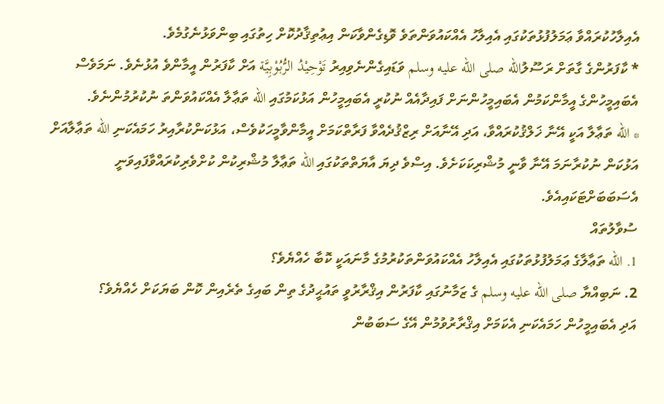އެއިލާހުކުރައްވާ ޢަމަލުފުޅުތަކުގައި އެއިލާހު އެއްކައުވަންތަވެ ވޮޑިގެންވާކަން އިޢުތިޤާދުކޮށް ހިތުގައި ބިންވަޅުނެގުމެވެ.
* ކާފަރުންގެ ގާތަށް ރަސޫލުالله صلى الله عليه وسلم ވަޑައިގެންނެވިއިރު تَوْحِيْدُ الرُّبُوْبِيَّة އަށް ކާފަރުން އީމާންވެ އުޅުނެވެ. ނަމަވެސް އެބައިމީހުންގެ އީމާންކަމުން އެބައިމީހުންނަށް ފައިދާއެއް ނުކުރީ އެބައިމީހުން އަޅުކަމުގައި الله ތަޢާލާ އެއްކައުވަންތަ ނުކުރުމުންނެވެ.
* الله ތަޢާލާ އަކީ އޭނާ ޚަލްޤުކުރައްވާ، އަދި އޭނާއަށް ރިޒްޤުދެއްވާ ފަރާތްކަމަށް އީމާންވާމީހަކުވެސް، އަޅުކަންކުރާއިރު ހަމައެކަނި الله ތަޢާލާއަށް އަޅުކަން ނުކުރާނަމަ އޭނާ ވާނީ މުޝްރިކަކަށެވެ. އިސްވެ ދިޔަ އާޔަތްތަކުގައި الله ތަޢާލާ މުޝްރިކުން ކުށްވެރިކުރައްވާފައިވަނީ އެސަބަބަށްޓަކައިއެވެ.
ސުވާލުތައް
1. الله ތަޢާލާގެ ޢަމަލުފުޅުތަކުގައި އެއިލާހު އެއްކައުވަންތަކުރުމުގެ މާނައަކީ ކޮބާ ހެއްޔެވެ؟
2. ނަބިއްޔާ صلى الله عليه وسلم ގެ ޒަމާނުގައި ކާފަރުން އިޤްރާރުވީ ތައުޙީދުގެ ތިން ބައިގެ ތެރެއިން ކޮން ބަޔަކަށް ހެއްޔެވެ؟
އަދި އެބައިމީހުން ހަމައެކަނި އެކަމަށް އިޤްރާރުވުމުން އޭގެ ސަބަބުން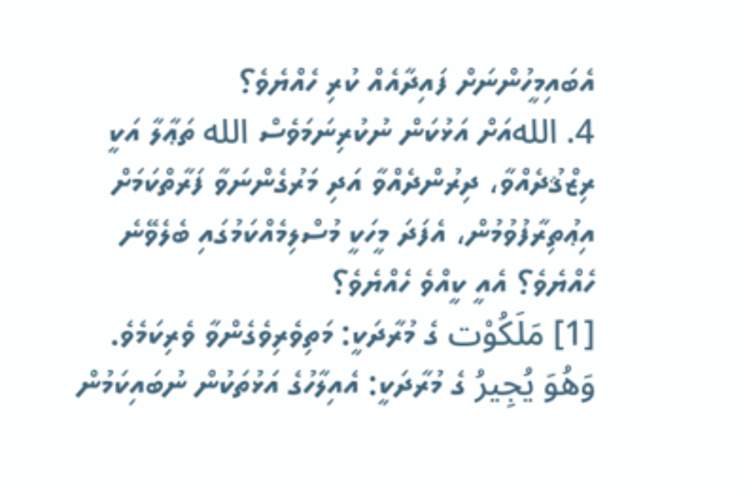އެބައިމީހުންނަށް ފައިދާއެއް ކުރި ހެއްޔެވެ؟
4. اللهއަށް އަޅުކަން ނުކުރިނަމަވެސް الله ތަޢާލާ އަކީ ރިޒްޤުދެއްވާ، ދިރުންދެއްވާ އަދި މަރުގެންނަވާ ފަރާތްކަމަށް އިޢުތިރާފުވުމުން، އެފަދަ މީހަކީ މުސްލިމެއްކަމުގައި ބެލެވޭނެ ހެއްޔެވެ؟ އެއީ ކީއްވެ ހެއްޔެވެ؟
[1] مَلَكُوْت ގެ މުރާދަކީ: މަތިވެރިވެގެންވާ ވެރިކަމެވެ.
وَهُوَ يُجِيرُ‌ ގެ މުރާދަކީ: އެއިލާހުގެ އަޅުތަކުން ނުބައިކަމުން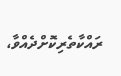ރައްކާތެރިކޮށްދެއްވާ،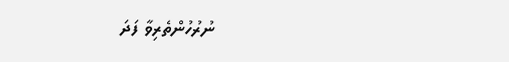ނުރުހުންތެރިވާ ފަދަ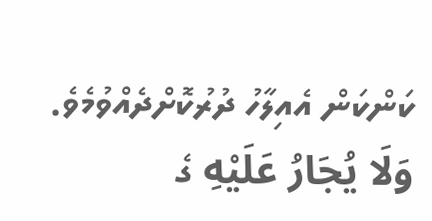ކަންކަން އެއިލާހު ދުރުކޮށްދެއްވުމެވެ.
وَلَا يُجَارُ‌ عَلَيْهِ ގެ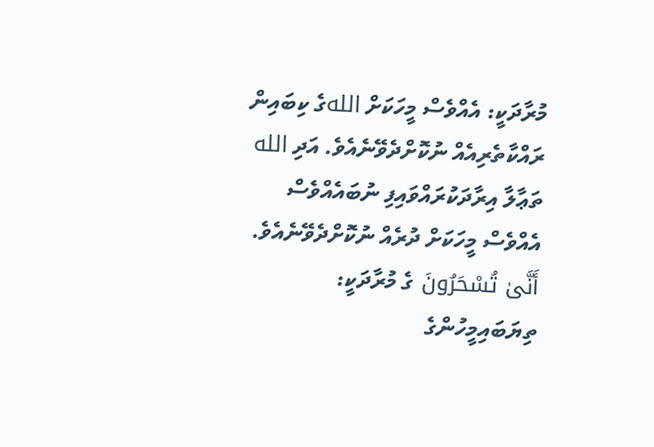މުރާދަކީ: އެއްވެސް މީހަކަށް اللهގެ ކިބައިން ރައްކާތެރިއެއް ނުކޮށްދެވޭނެއެވެ. އަދި الله ތަޢާލާ އިރާދަކުރައްވައިފި ނުބައެއްވެސް އެއްވެސް މީހަކަށް ދުރެއް ނުކޮށްދެވޭނެއެވެ.
أَنَّىٰ تُسْحَرُ‌ونَ ގެ މުރާދަކީ: ތިޔަބައިމީހުންގެ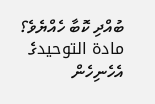ބުއްދި ކޮބާ ހެއްޔެވެ؟
مادة التوحيدގެ އެހެނިހެން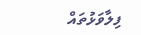ފިލާވަޅުތައް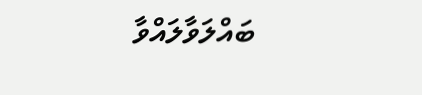ބައްލަވާލައްވާ